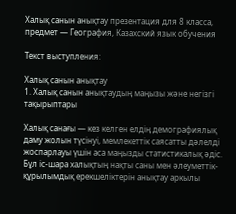Халық санын анықтау презентация для 8 класса, предмет — География, Казахский язык обучения

Текст выступления:

Халық санын анықтау
1. Халық санын анықтаудың маңызы және негізгі тақырыптары

Халық санағы — кез келген елдің демографиялық даму жолын түсінуі, мемлекеттік саясатты дәлелді жоспарлауы үшін аса маңызды статистикалық әдіс. Бұл іс-шара халықтың нақты саны мен әлеуметтік-құрылымдық ерекшеліктерін анықтау аркылы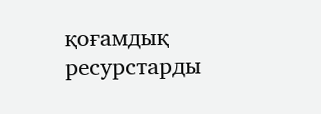қоғамдық ресурстарды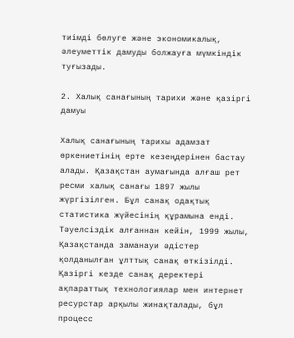тиімді бөлуге және экономикалық, әлеуметтік дамуды болжауға мүмкіндік туғызады.

2. Халық санағының тарихи және қазіргі дамуы

Халық санағының тарихы адамзат өркениетінің ерте кезеңдерінен бастау алады. Қазақстан аумағында алғаш рет ресми халық санағы 1897 жылы жүргізілген. Бұл санақ одақтық статистика жүйесінің құрамына енді. Тәуелсіздік алғаннан кейін, 1999 жылы, Қазақстанда заманауи әдістер қолданылған ұлттық санақ өткізілді. Қазіргі кезде санақ деректері ақпараттық технологиялар мен интернет ресурстар арқылы жинақталады, бұл процесс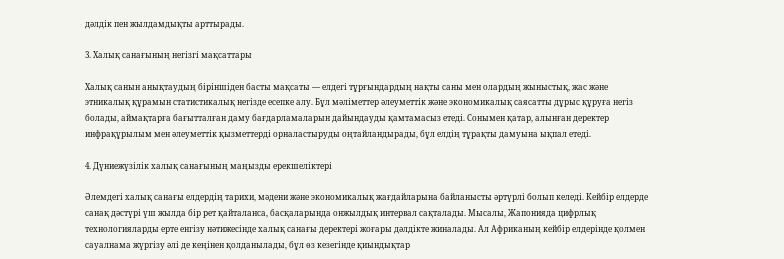дәлдік пен жылдамдықты арттырады.

3. Халық санағының негізгі мақсаттары

Халық санын анықтаудың біріншіден басты мақсаты — елдегі тұрғындардың нақты саны мен олардың жыныстық, жас және этникалық құрамын статистикалық негізде есепке алу. Бұл мәліметтер әлеуметтік және экономикалық саясатты дұрыс құруға негіз болады, аймақтарға бағытталған даму бағдарламаларын дайындауды қамтамасыз етеді. Сонымен қатар, алынған деректер инфрақұрылым мен әлеуметтік қызметтерді орналастыруды оңтайландырады, бұл елдің тұрақты дамуына ықпал етеді.

4. Дүниежүзілік халық санағының маңызды ерекшеліктері

Әлемдегі халық санағы елдердің тарихи, мәдени және экономикалық жағдайларына байланысты әртүрлі болып келеді. Кейбір елдерде санақ дәстүрі үш жылда бір рет қайталанса, басқаларында онжылдық интервал сақталады. Мысалы, Жапонияда цифрлық технологияларды ерте енгізу нәтижесінде халық санағы деректері жоғары дәлдікте жиналады. Ал Африканың кейбір елдерінде қолмен сауалнама жүргізу әлі де кеңінен қолданылады, бұл өз кезегінде қиындықтар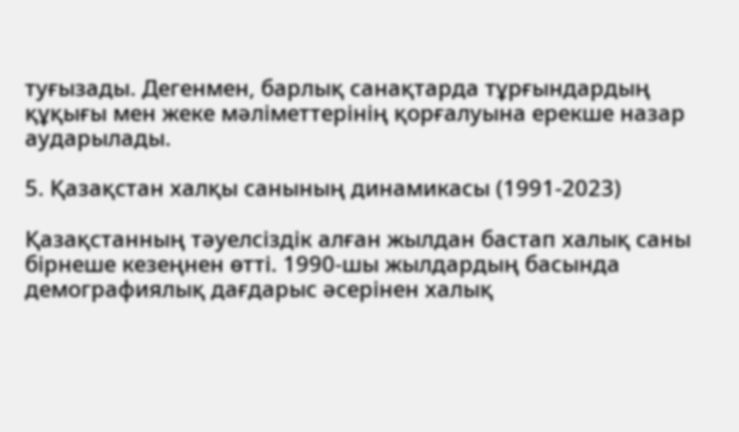туғызады. Дегенмен, барлық санақтарда тұрғындардың құқығы мен жеке мәліметтерінің қорғалуына ерекше назар аударылады.

5. Қазақстан халқы санының динамикасы (1991-2023)

Қазақстанның тәуелсіздік алған жылдан бастап халық саны бірнеше кезеңнен өтті. 1990-шы жылдардың басында демографиялық дағдарыс әсерінен халық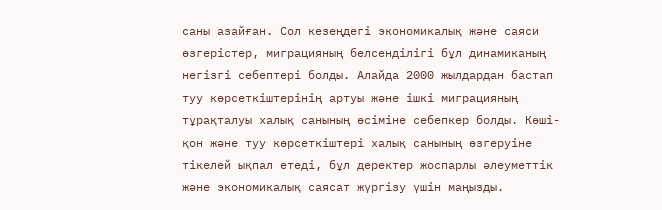саны азайған. Сол кезеңдегі экономикалық және саяси өзгерістер, миграцияның белсенділігі бұл динамиканың негізгі себептері болды. Алайда 2000 жылдардан бастап туу көрсеткіштерінің артуы және ішкі миграцияның тұрақталуы халық санының өсіміне себепкер болды. Көші-қон және туу көрсеткіштері халық санының өзгеруіне тікелей ықпал етеді, бұл деректер жоспарлы әлеуметтік және экономикалық саясат жүргізу үшін маңызды.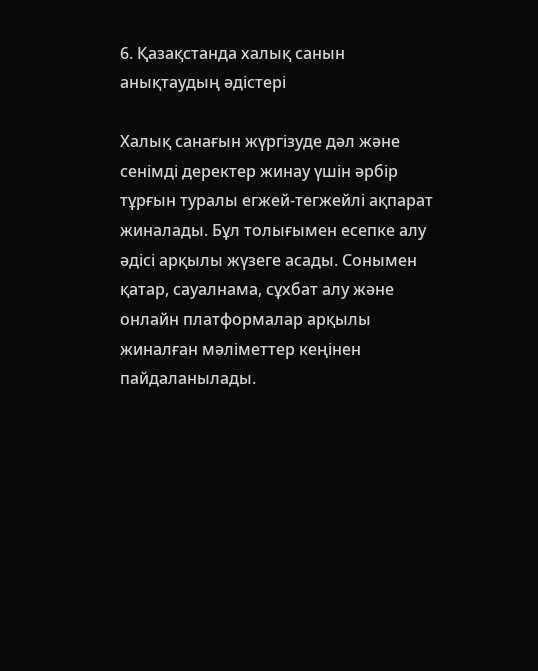6. Қазақстанда халық санын анықтаудың әдістері

Халық санағын жүргізуде дәл және сенімді деректер жинау үшін әрбір тұрғын туралы егжей-тегжейлі ақпарат жиналады. Бұл толығымен есепке алу әдісі арқылы жүзеге асады. Сонымен қатар, сауалнама, сұхбат алу және онлайн платформалар арқылы жиналған мәліметтер кеңінен пайдаланылады.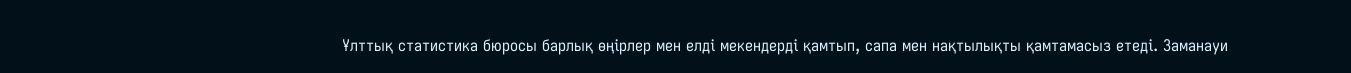Ұлттық статистика бюросы барлық өңірлер мен елді мекендерді қамтып, сапа мен нақтылықты қамтамасыз етеді. Заманауи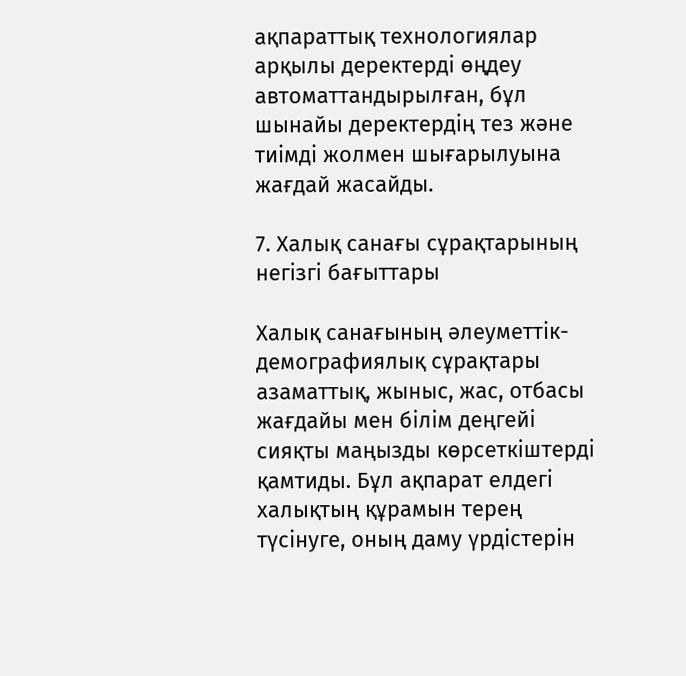ақпараттық технологиялар арқылы деректерді өңдеу автоматтандырылған, бұл шынайы деректердің тез және тиімді жолмен шығарылуына жағдай жасайды.

7. Халық санағы сұрақтарының негізгі бағыттары

Халық санағының әлеуметтік-демографиялық сұрақтары азаматтық, жыныс, жас, отбасы жағдайы мен білім деңгейі сияқты маңызды көрсеткіштерді қамтиды. Бұл ақпарат елдегі халықтың құрамын терең түсінуге, оның даму үрдістерін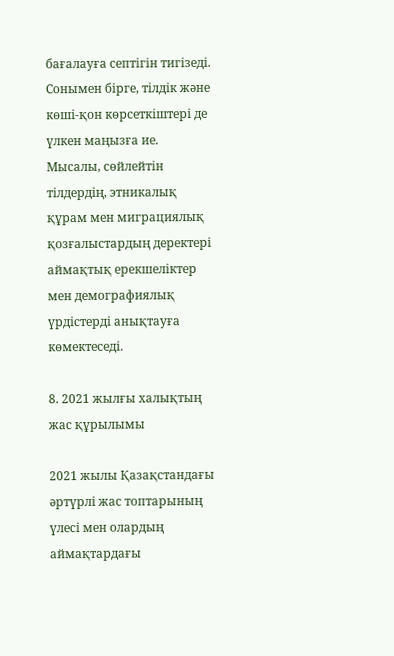бағалауға септігін тигізеді. Сонымен бірге, тілдік және көші-қон көрсеткіштері де үлкен маңызға ие. Мысалы, сөйлейтін тілдердің, этникалық құрам мен миграциялық қозғалыстардың деректері аймақтық ерекшеліктер мен демографиялық үрдістерді анықтауға көмектеседі.

8. 2021 жылғы халықтың жас құрылымы

2021 жылы Қазақстандағы әртүрлі жас топтарының үлесі мен олардың аймақтардағы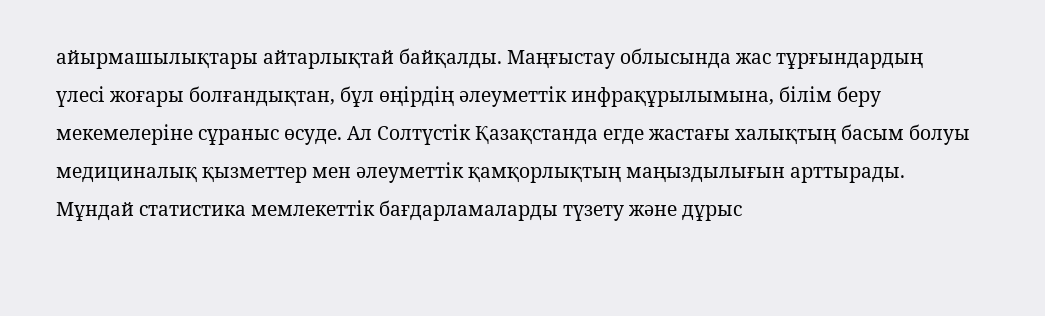айырмашылықтары айтарлықтай байқалды. Маңғыстау облысында жас тұрғындардың үлесі жоғары болғандықтан, бұл өңірдің әлеуметтік инфрақұрылымына, білім беру мекемелеріне сұраныс өсуде. Ал Солтүстік Қазақстанда егде жастағы халықтың басым болуы медициналық қызметтер мен әлеуметтік қамқорлықтың маңыздылығын арттырады. Мұндай статистика мемлекеттік бағдарламаларды түзету және дұрыс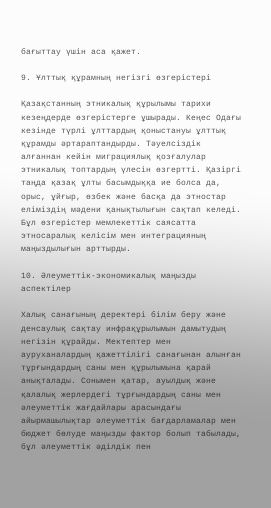бағыттау үшін аса қажет.

9. Ұлттық құрамның негізгі өзгерістері

Қазақстанның этникалық құрылымы тарихи кезеңдерде өзгерістерге ұшырады. Кеңес Одағы кезінде түрлі ұлттардың қоныстануы ұлттық құрамды әртараптандырды. Тәуелсіздік алғаннан кейін миграциялық қозғалулар этникалық топтардың үлесін өзгертті. Қазіргі таңда қазақ ұлты басымдыққа ие болса да, орыс, ұйғыр, өзбек және басқа да этностар еліміздің мәдени қанықтылығын сақтап келеді. Бұл өзгерістер мемлекеттік саясатта этносаралық келісім мен интеграцияның маңыздылығын арттырды.

10. Әлеуметтік-экономикалық маңызды аспектілер

Халық санағының деректері білім беру және денсаулық сақтау инфрақұрылымын дамытудың негізін құрайды. Мектептер мен ауруханалардың қажеттілігі санағынан алынған тұрғындардың саны мен құрылымына қарай анықталады. Сонымен қатар, ауылдық және қалалық жерлердегі тұрғындардың саны мен әлеуметтік жағдайлары арасындағы айырмашылықтар әлеуметтік бағдарламалар мен бюджет бөлуде маңызды фактор болып табылады, бұл әлеуметтік әділдік пен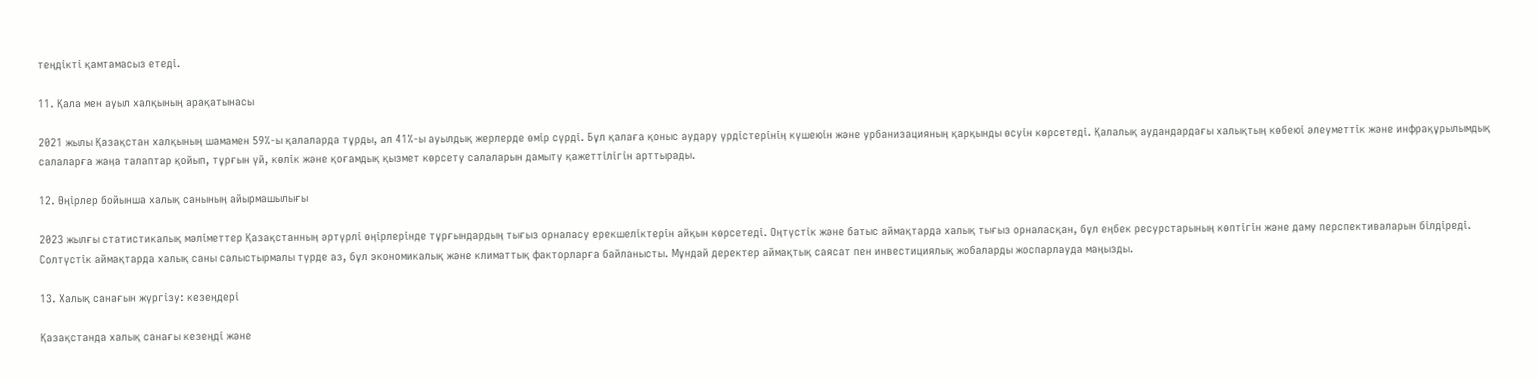теңдікті қамтамасыз етеді.

11. Қала мен ауыл халқының арақатынасы

2021 жылы Қазақстан халқының шамамен 59%-ы қалаларда тұрды, ал 41%-ы ауылдық жерлерде өмір сүрді. Бұл қалаға қоныс аудару үрдістерінің күшеюін және урбанизацияның қарқынды өсуін көрсетеді. Қалалық аудандардағы халықтың көбеюі әлеуметтік және инфрақұрылымдық салаларға жаңа талаптар қойып, тұрғын үй, көлік және қоғамдық қызмет көрсету салаларын дамыту қажеттілігін арттырады.

12. Өңірлер бойынша халық санының айырмашылығы

2023 жылғы статистикалық мәліметтер Қазақстанның әртүрлі өңірлерінде тұрғындардың тығыз орналасу ерекшеліктерін айқын көрсетеді. Оңтүстік және батыс аймақтарда халық тығыз орналасқан, бұл еңбек ресурстарының көптігін және даму перспективаларын білдіреді. Солтүстік аймақтарда халық саны салыстырмалы түрде аз, бұл экономикалық және климаттық факторларға байланысты. Мұндай деректер аймақтық саясат пен инвестициялық жобаларды жоспарлауда маңызды.

13. Халық санағын жүргізу: кезеңдері

Қазақстанда халық санағы кезеңді және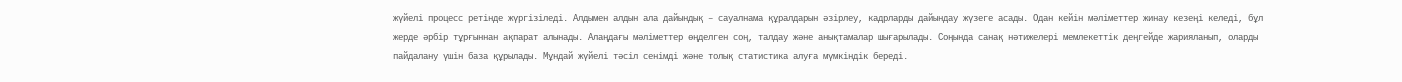жүйелі процесс ретінде жүргізіледі. Алдымен алдын ала дайындық – сауалнама құралдарын әзірлеу, кадрларды дайындау жүзеге асады. Одан кейін мәліметтер жинау кезеңі келеді, бұл жерде әрбір тұрғыннан ақпарат алынады. Алаңдағы мәліметтер өңделген соң, талдау және анықтамалар шығарылады. Соңында санақ нәтижелері мемлекеттік деңгейде жарияланып, оларды пайдалану үшін база құрылады. Мұндай жүйелі тәсіл сенімді және толық статистика алуға мүмкіндік береді.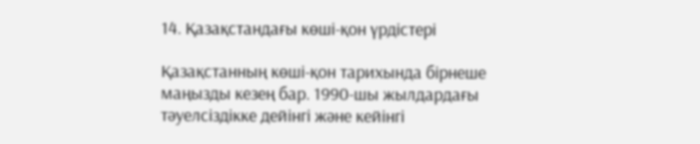14. Қазақстандағы көші-қон үрдістері

Қазақстанның көші-қон тарихында бірнеше маңызды кезең бар. 1990-шы жылдардағы тәуелсіздікке дейінгі және кейінгі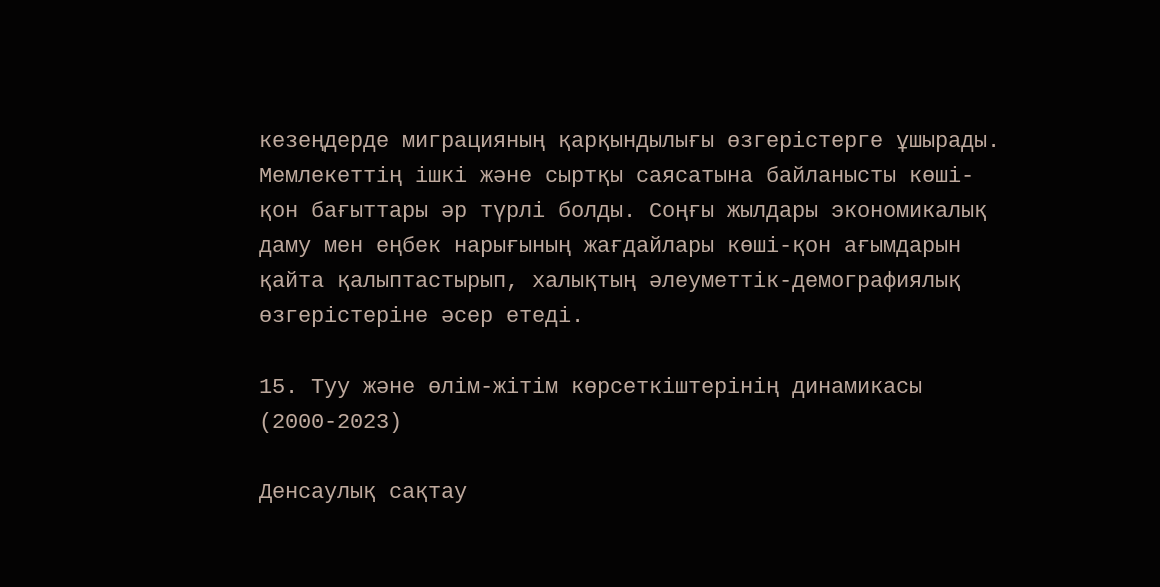кезеңдерде миграцияның қарқындылығы өзгерістерге ұшырады. Мемлекеттің ішкі және сыртқы саясатына байланысты көші-қон бағыттары әр түрлі болды. Соңғы жылдары экономикалық даму мен еңбек нарығының жағдайлары көші-қон ағымдарын қайта қалыптастырып, халықтың әлеуметтік-демографиялық өзгерістеріне әсер етеді.

15. Туу және өлім-жітім көрсеткіштерінің динамикасы (2000-2023)

Денсаулық сақтау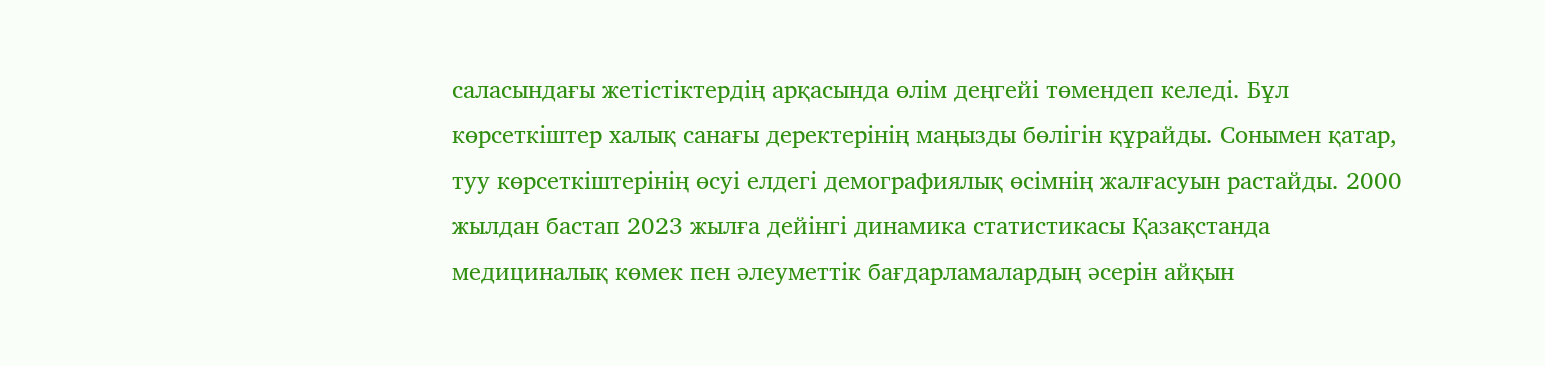саласындағы жетістіктердің арқасында өлім деңгейі төмендеп келеді. Бұл көрсеткіштер халық санағы деректерінің маңызды бөлігін құрайды. Сонымен қатар, туу көрсеткіштерінің өсуі елдегі демографиялық өсімнің жалғасуын растайды. 2000 жылдан бастап 2023 жылға дейінгі динамика статистикасы Қазақстанда медициналық көмек пен әлеуметтік бағдарламалардың әсерін айқын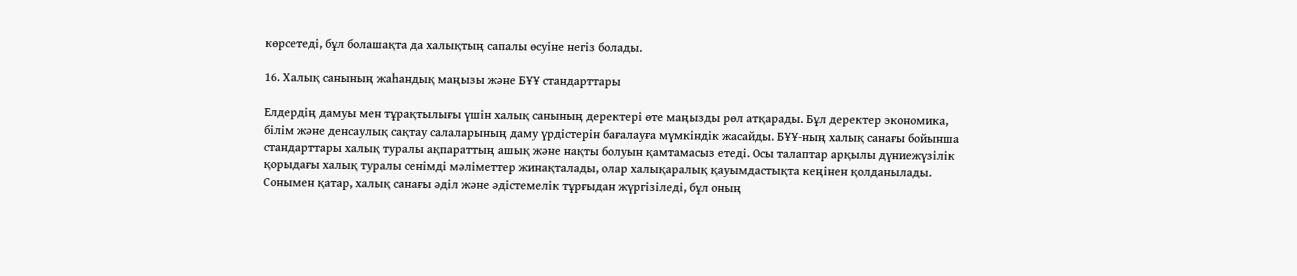көрсетеді, бұл болашақта да халықтың сапалы өсуіне негіз болады.

16. Халық санының жаһандық маңызы және БҰҰ стандарттары

Елдердің дамуы мен тұрақтылығы үшін халық санының деректері өте маңызды рөл атқарады. Бұл деректер экономика, білім және денсаулық сақтау салаларының даму үрдістерін бағалауға мүмкіндік жасайды. БҰҰ-ның халық санағы бойынша стандарттары халық туралы ақпараттың ашық және нақты болуын қамтамасыз етеді. Осы талаптар арқылы дүниежүзілік қорыдағы халық туралы сенімді мәліметтер жинақталады, олар халықаралық қауымдастықта кеңінен қолданылады. Сонымен қатар, халық санағы әділ және әдістемелік тұрғыдан жүргізіледі, бұл оның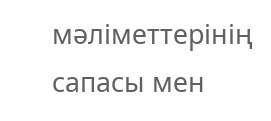мәліметтерінің сапасы мен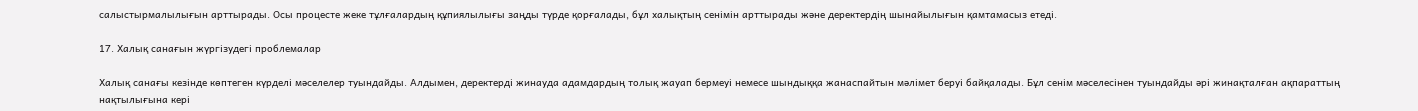салыстырмалылығын арттырады. Осы процесте жеке тұлғалардың құпиялылығы заңды түрде қорғалады, бұл халықтың сенімін арттырады және деректердің шынайылығын қамтамасыз етеді.

17. Халық санағын жүргізудегі проблемалар

Халық санағы кезінде көптеген күрделі мәселелер туындайды. Алдымен, деректерді жинауда адамдардың толық жауап бермеуі немесе шындыққа жанаспайтын мәлімет беруі байқалады. Бұл сенім мәселесінен туындайды әрі жинақталған ақпараттың нақтылығына кері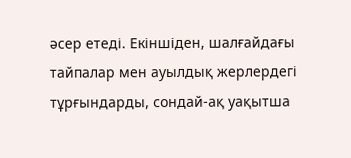әсер етеді. Екіншіден, шалғайдағы тайпалар мен ауылдық жерлердегі тұрғындарды, сондай-ақ уақытша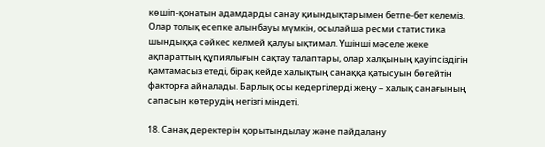көшіп-қонатын адамдарды санау қиындықтарымен бетпе-бет келеміз. Олар толық есепке алынбауы мүмкін, осылайша ресми статистика шындыққа сәйкес келмей қалуы ықтимал. Үшінші мәселе жеке ақпараттың құпиялығын сақтау талаптары, олар халқының қауіпсіздігін қамтамасыз етеді, бірақ кейде халықтың санаққа қатысуын бөгейтін факторға айналады. Барлық осы кедергілерді жеңу – халық санағының сапасын көтерудің негізгі міндеті.

18. Санақ деректерін қорытындылау және пайдалану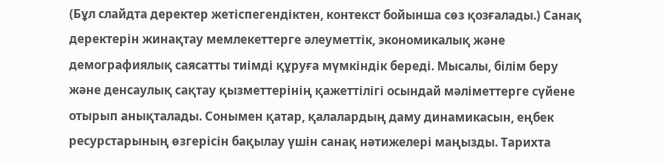(Бұл слайдта деректер жетіспегендіктен, контекст бойынша сөз қозғалады.) Санақ деректерін жинақтау мемлекеттерге әлеуметтік, экономикалық және демографиялық саясатты тиімді құруға мүмкіндік береді. Мысалы, білім беру және денсаулық сақтау қызметтерінің қажеттілігі осындай мәліметтерге сүйене отырып анықталады. Сонымен қатар, қалалардың даму динамикасын, еңбек ресурстарының өзгерісін бақылау үшін санақ нәтижелері маңызды. Тарихта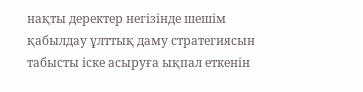нақты деректер негізінде шешім қабылдау ұлттық даму стратегиясын табысты іске асыруға ықпал еткенін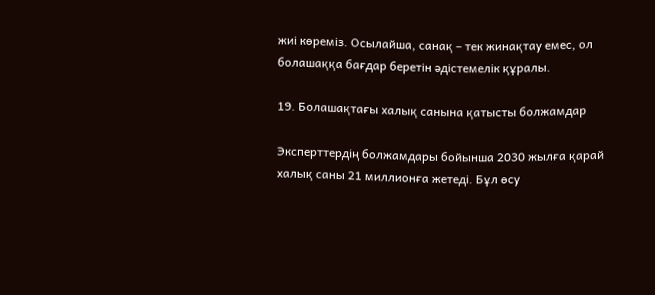жиі көреміз. Осылайша, санақ – тек жинақтау емес, ол болашаққа бағдар беретін әдістемелік құралы.

19. Болашақтағы халық санына қатысты болжамдар

Эксперттердің болжамдары бойынша 2030 жылға қарай халық саны 21 миллионға жетеді. Бұл өсу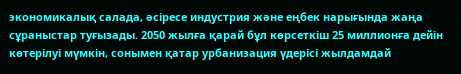экономикалық салада, әсіресе индустрия және еңбек нарығында жаңа сұраныстар туғызады. 2050 жылға қарай бұл көрсеткіш 25 миллионға дейін көтерілуі мүмкін, сонымен қатар урбанизация үдерісі жылдамдай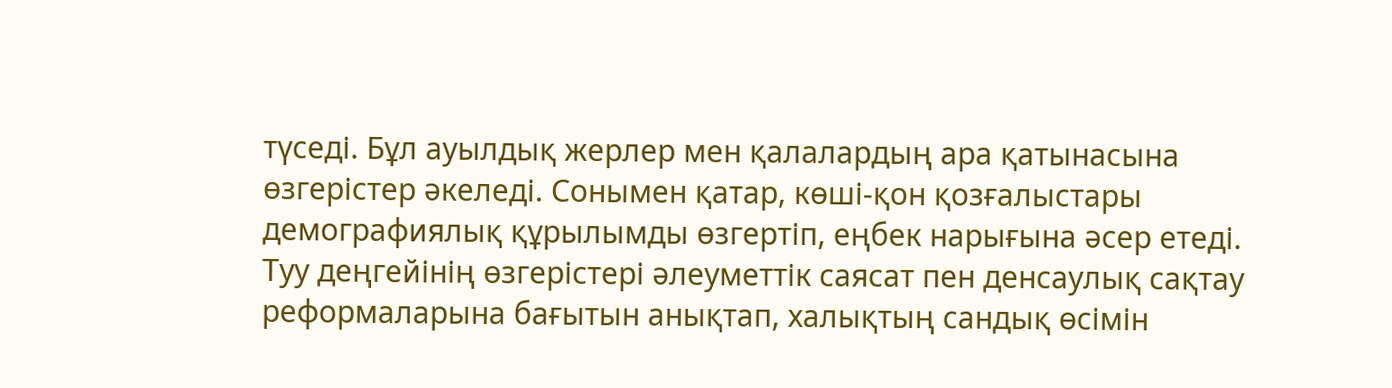түседі. Бұл ауылдық жерлер мен қалалардың ара қатынасына өзгерістер әкеледі. Сонымен қатар, көші-қон қозғалыстары демографиялық құрылымды өзгертіп, еңбек нарығына әсер етеді. Туу деңгейінің өзгерістері әлеуметтік саясат пен денсаулық сақтау реформаларына бағытын анықтап, халықтың сандық өсімін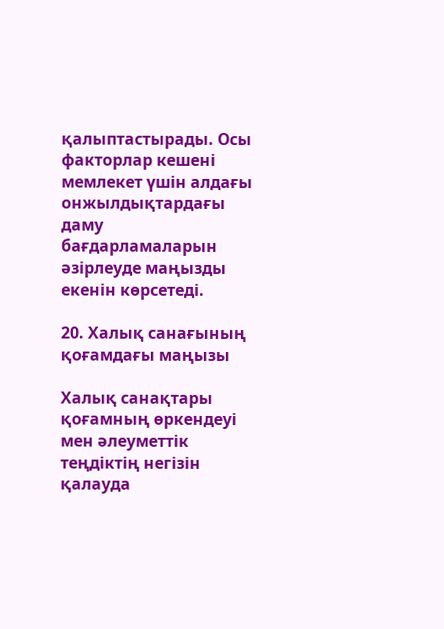қалыптастырады. Осы факторлар кешені мемлекет үшін алдағы онжылдықтардағы даму бағдарламаларын әзірлеуде маңызды екенін көрсетеді.

20. Халық санағының қоғамдағы маңызы

Халық санақтары қоғамның өркендеуі мен әлеуметтік теңдіктің негізін қалауда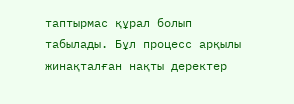таптырмас құрал болып табылады. Бұл процесс арқылы жинақталған нақты деректер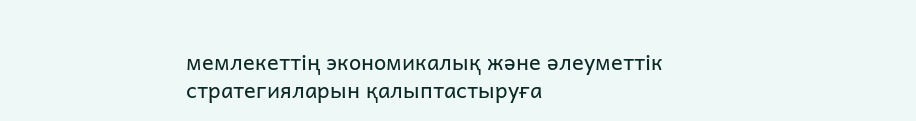мемлекеттің экономикалық және әлеуметтік стратегияларын қалыптастыруға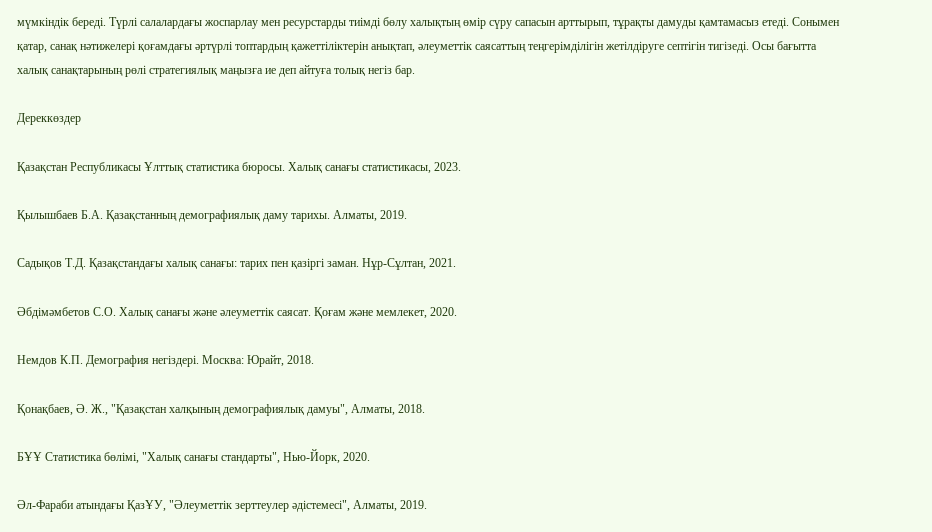мүмкіндік береді. Түрлі салалардағы жоспарлау мен ресурстарды тиімді бөлу халықтың өмір сүру сапасын арттырып, тұрақты дамуды қамтамасыз етеді. Сонымен қатар, санақ нәтижелері қоғамдағы әртүрлі топтардың қажеттіліктерін анықтап, әлеуметтік саясаттың теңгерімділігін жетілдіруге септігін тигізеді. Осы бағытта халық санақтарының рөлі стратегиялық маңызға ие деп айтуға толық негіз бар.

Дереккөздер

Қазақстан Республикасы Ұлттық статистика бюросы. Халық санағы статистикасы, 2023.

Қылышбаев Б.А. Қазақстанның демографиялық даму тарихы. Алматы, 2019.

Садықов Т.Д. Қазақстандағы халық санағы: тарих пен қазіргі заман. Нұр-Сұлтан, 2021.

Әбдімәмбетов С.О. Халық санағы және әлеуметтік саясат. Қоғам және мемлекет, 2020.

Немдов К.П. Демография негіздері. Москва: Юрайт, 2018.

Қонақбаев, Ә. Ж., "Қазақстан халқының демографиялық дамуы", Алматы, 2018.

БҰҰ Статистика бөлімі, "Халық санағы стандарты", Нью-Йорк, 2020.

Әл-Фараби атындағы ҚазҰУ, "Әлеуметтік зерттеулер әдістемесі", Алматы, 2019.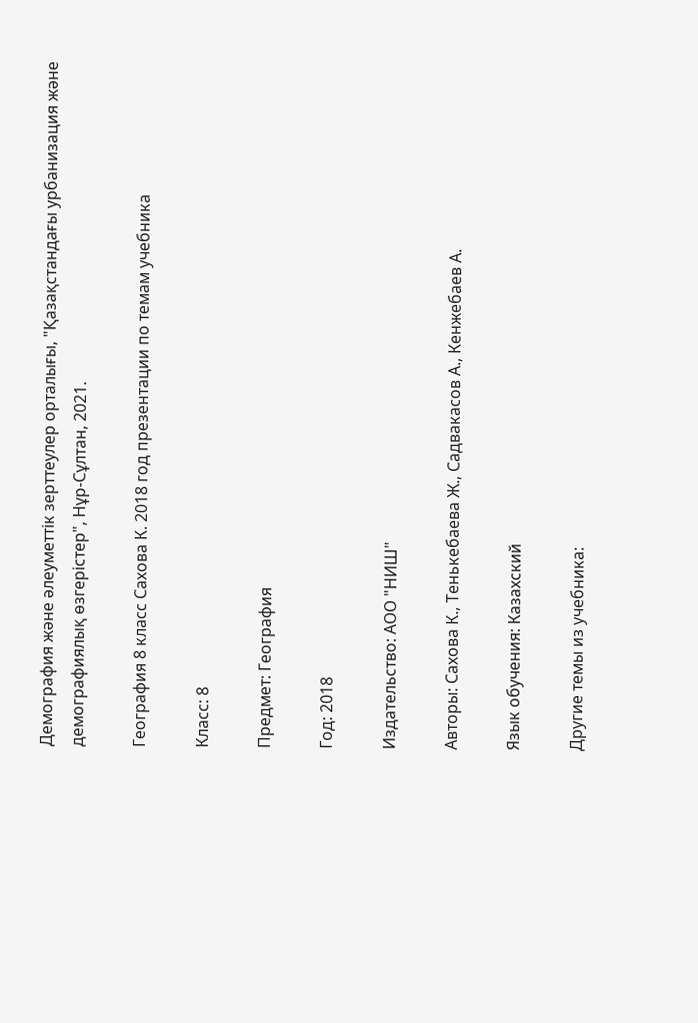Демография және әлеуметтік зерттеулер орталығы, "Қазақстандағы урбанизация және демографиялық өзгерістер", Нұр-Сұлтан, 2021.

География 8 класс Сахова К. 2018 год презентации по темам учебника

Класс: 8

Предмет: География

Год: 2018

Издательство: АОО "НИШ"

Авторы: Сахова К., Тенькебаева Ж., Садвакасов А., Кенжебаев А.

Язык обучения: Казахский

Другие темы из учебника: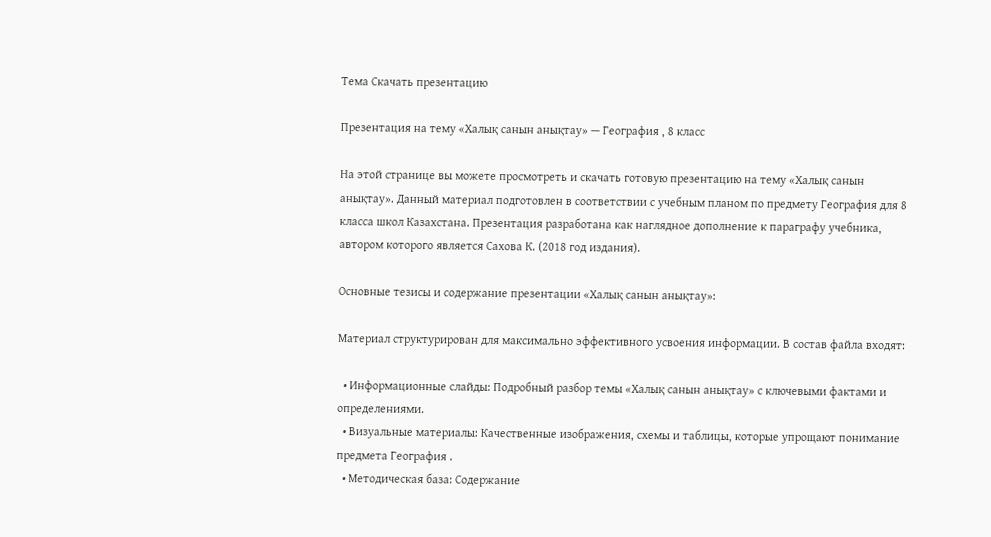Тема Скачать презентацию

Презентация на тему «Халық санын анықтау» — География , 8 класс

На этой странице вы можете просмотреть и скачать готовую презентацию на тему «Халық санын анықтау». Данный материал подготовлен в соответствии с учебным планом по предмету География для 8 класса школ Казахстана. Презентация разработана как наглядное дополнение к параграфу учебника, автором которого является Сахова К. (2018 год издания).

Основные тезисы и содержание презентации «Халық санын анықтау»:

Материал структурирован для максимально эффективного усвоения информации. В состав файла входят:

  • Информационные слайды: Подробный разбор темы «Халық санын анықтау» с ключевыми фактами и определениями.
  • Визуальные материалы: Качественные изображения, схемы и таблицы, которые упрощают понимание предмета География .
  • Методическая база: Содержание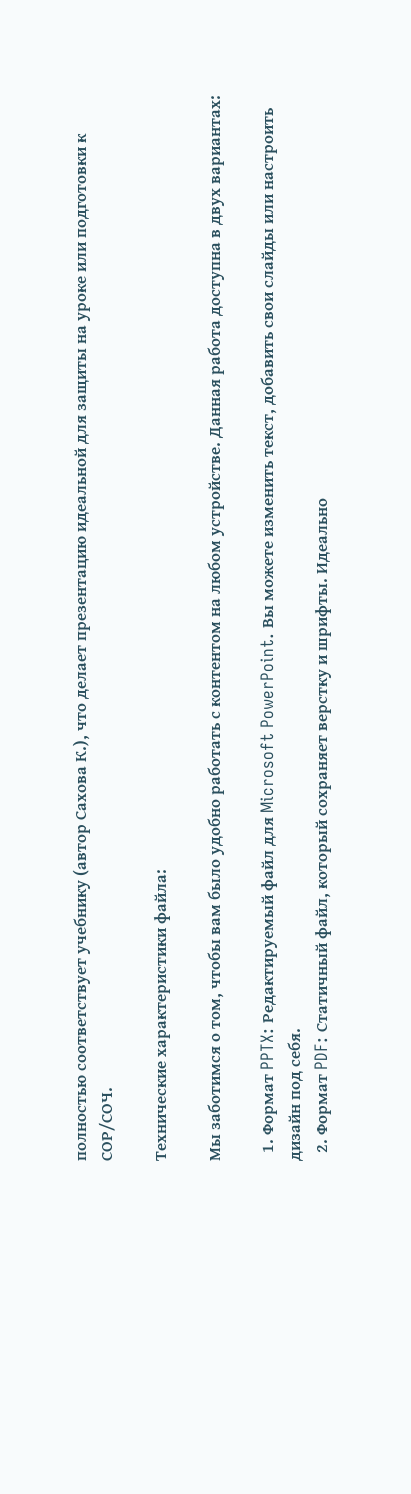полностью соответствует учебнику (автор Сахова К.), что делает презентацию идеальной для защиты на уроке или подготовки к СОР/СОЧ.

Технические характеристики файла:

Мы заботимся о том, чтобы вам было удобно работать с контентом на любом устройстве. Данная работа доступна в двух вариантах:

  1. Формат PPTX: Редактируемый файл для Microsoft PowerPoint. Вы можете изменить текст, добавить свои слайды или настроить дизайн под себя.
  2. Формат PDF: Статичный файл, который сохраняет верстку и шрифты. Идеально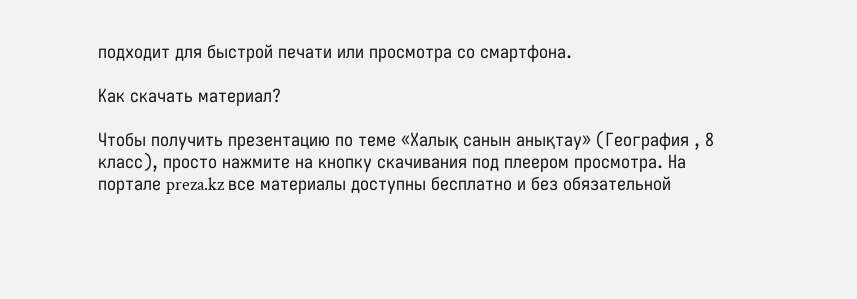подходит для быстрой печати или просмотра со смартфона.

Как скачать материал?

Чтобы получить презентацию по теме «Халық санын анықтау» (География , 8 класс), просто нажмите на кнопку скачивания под плеером просмотра. На портале preza.kz все материалы доступны бесплатно и без обязательной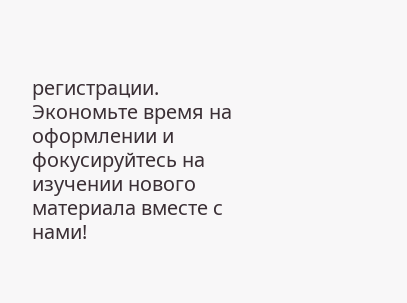регистрации. Экономьте время на оформлении и фокусируйтесь на изучении нового материала вместе с нами!